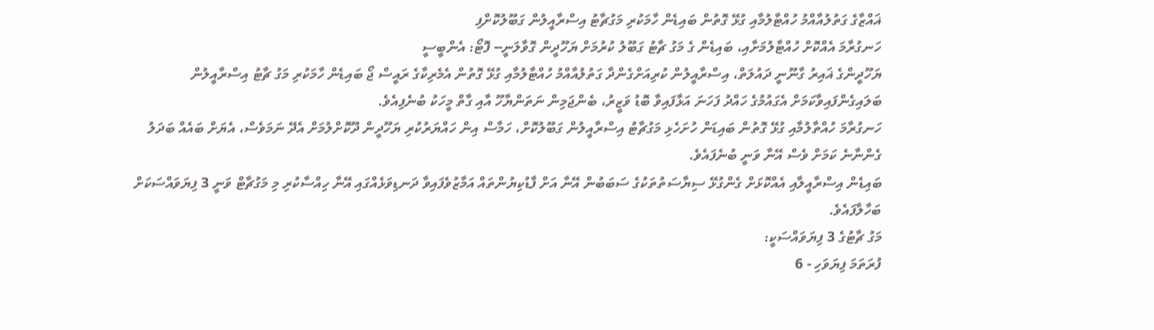ޣައްޒާގެ ގަތުލުއާއްމު ހުއްޓާލުމާއި ގުޅޭ ގޮތުން ބައިޑެން ހާމަކުރި މަގުޗާޓު އިސްރާއީލުން ގަބޫލުކޮށްފި
ހަނގުރާމަ އެއްކޮށް ހުއްޓާލުމަށާއި، ބައިޑެން ގެ މަގު ޗާޓު ގަބޫލު ކުރުމަށް ޔަހޫދީން ގޮވާލަނީ-- ފޮޓޯ: އެންބީސީ
ޔަހޫދީންގެ ޣައިރު ގާނޫނީ ދައުލަތް، އިސްރާއީލުން ކުރިއަށްގެންދާ ގަތުލުއާއްމު ހުއްޓާލުމާއި ގުޅޭ ގޮތުން އެމެރިކާގެ ރައީސް ޖޯ ބައިޑެން ހާމަކުރި މަގު ޗާޓު އިސްރާއީލުން ބަލައިގެންފައިވާކަމަށް އެގައުމުގެ ހައްދު ފަހަނަ އަޅާފައިވާ ބޮޑު ވަޒީރު، ބެންޖަމިން ނަތަންޔާހޫ އާއި ގާތް މީހަކު ބުނެފިއެވެ.
ހަނގުރާމަ ހުއްތާލުމާއި ގުޅޭ ގޮތުން ބައިޑަން ހުށަހެޅި މަގުޗާޓު އިސްރާއީލުން ގަބޫލުކޮށް، ހަމާސް އިން ހައްޔަރުކުރި ޔަހޫދީން ދޫކޮށްލުމަށް އެދޭ ނަމަވެސް، އެޔަށް ބައެއް ބަދަލު ގެންނާނެ ކަމަށް ވެސް އޭނާ ވަނީ ބުނެފައެވެ.
ބައިޑެން އިސްރާއީލާއި އެއްކޮޅަށް ގެންގުޅޭ ސިޔާސަތުތަކުގެ ސަބަބުން އޭނާ އަށް ފާޑުކިޔުންތައް އަމާޒުވެފައިވާ ދަނޑިވަޅެއްގައި އޭނާ ހިއްސާކުރި މި މަގުޗާޓް ވަނީ 3 ފިޔަވައްސަކަށް ބަހާލާފައެވެ.
މަގު ޗާޓުގެ 3 ފިޔަވައްސަކީ:
ފުރަތަމަ ފިޔަވަހި - 6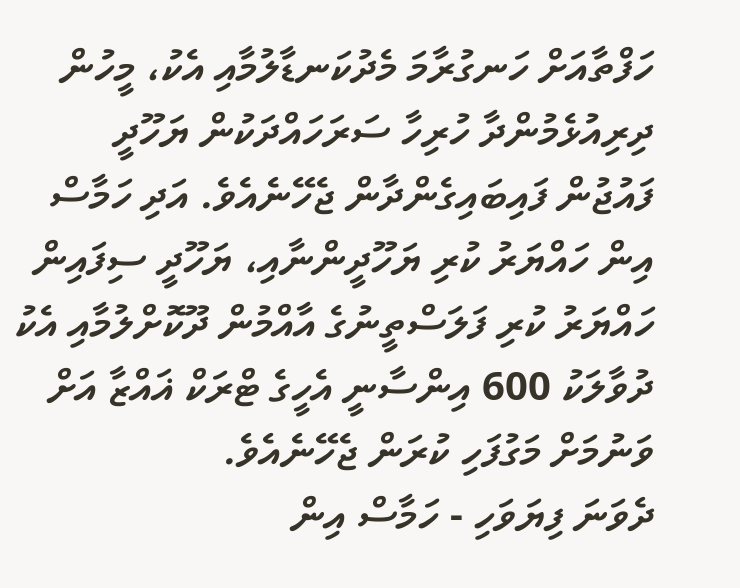ހަފްތާއަށް ހަނގުރާމަ މެދުކަނޑާލުމާއި އެކު، މީހުން ދިރިއުޅެމުންދާ ހުރިހާ ސަރަހައްދަކުން ޔަހޫދީ ފައުޖުން ފައިބައިގެންދާން ޖެހޭނެއެވެ. އަދި ހަމާސް އިން ހައްޔަރު ކުރި ޔަހޫދީންނާއި، ޔަހޫދީ ސިފައިން ހައްޔަރު ކުރި ފަލަސްތީނުގެ އާއްމުން ދޫކޮށްލުމާއި އެކު ދުވާލަކު 600 އިންސާނީ އެހީގެ ޓްރަކް ޣައްޒާ އަށް ވަނުމަށް މަގުފަހި ކުރަން ޖެހޭނެއެވެ.
ދެވަނަ ފިޔަވަހި - ހަމާސް އިން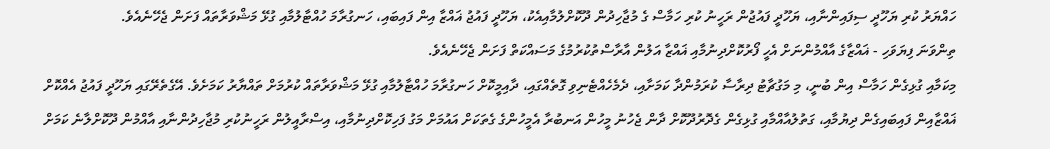ހައްޔަރު ކުރި ޔަހޫދީ ސިފައިންނާއި، ޔަހޫދީ ފައުޖުން ރަހީނު ކުރި ހަމާސް ގެ މުޖާހިދުން ދޫކޮށްލުމާއިއެކު، ޔަހޫދީ ފައުޖު ޣައްޒާ އިން ފައިބައި، ހަނގުރާމަ ހުއްޓާލުމާއި ގުޅޭ މަޝްވަރާތައް ފަށަން ޖެހޭނެއެވެ.
ތިންވަނަ ފިޔަވަހި - ޣައްޒާގެ އާއްމުންނަށް އެހީ ފޯރުކޮށްދިނުމާއި ޣައްޒާ އަލުން އާރާސްތުކުރުމުގެ މަސައްކަތް ފަށަން ޖެހޭނެއެވެ.
މިކަމާއި ގުޅިގެން ހަމާސް އިން ބުނީ، މި މަގުޗާޓު ދިރާސާ ކުރަމުންދާ ކަމަށާއި، ދެމެހެއްޓެނިވި ގޮތެއްގައި، ދާއިމީކޮށް ހަނގުރާމަ ހުއްޓާލުމާއި ގުޅޭ މަޝްވަރާތައް ކުރުމަށް ތައްޔާރު ކަމަށެވެ. އޭގެތެރޭގައި ޔަހޫދީ ފައުޖު އެއްކޮށް ޣައްޒާއިން ފައިބައިގެން ދިޔުމާއި، ގަތުލުއާއްމާއި ގުޅިގެން ގެދޮރުދޫކޮށް ދާން ޖެހުނު މީހުން އަނބުރާ އެމީހުންގެ ގެތަކަށް އައުމަށް މަގު ފަހިކޮށްދިނުމާއި، އިސްރާއީލުން ރަހީނުކުރި މުޖާހިދުންނާއި އާއްމުން ދޫކޮށްލާނެ ކަމަށް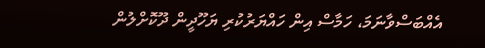އެއްބަސްވާނަމަ، ހަމާސް އިން ހައްޔަރުކުރި ޔަހޫދީން ދޫކޮށްލުން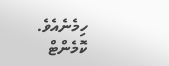ހިމެނެއެވެ.
ކޮމެންޓް